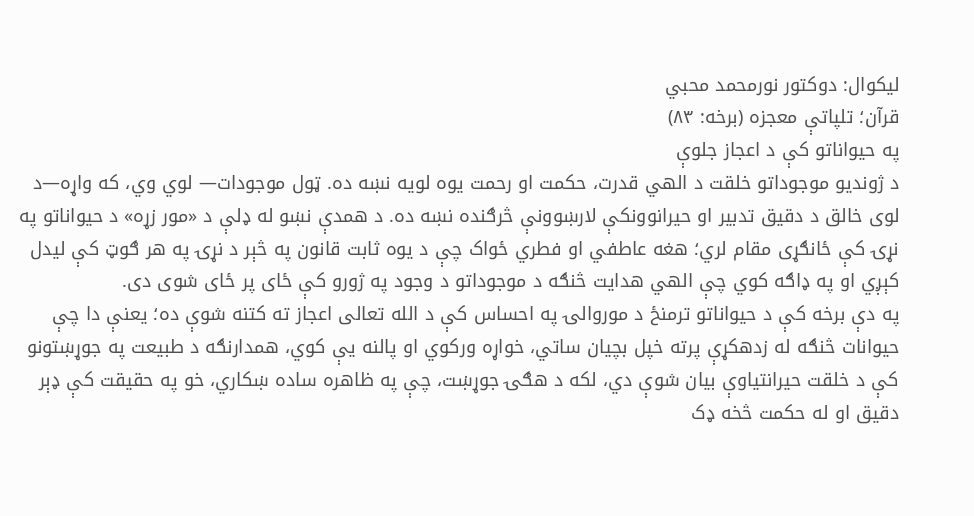لیکوال: دوکتور نورمحمد محبي
قرآن؛ تلپاتې معجزه (برخه: ۸۳)
په حیواناتو کې د اعجاز جلوې
د ژوندیو موجوداتو خلقت د الهي قدرت، حکمت او رحمت یوه لویه نښه ده. ټول موجودات— لوي وي، که واړه—د لوی خالق د دقیق تدبیر او حیرانوونکې لارښوونې څرګنده نښه ده. د همدې نښو له ډلې د «مور زړه» د حیواناتو په نړۍ کې ځانګړی مقام لري؛ هغه عاطفي او فطري ځواک چې د یوه ثابت قانون په څېر د نړۍ په هر ګوټ کې لیدل کېږي او په ډاګه کوي چې الهي هدایت څنګه د موجوداتو د وجود په ژورو کې ځای پر ځای شوی دی.
په دې برخه کې د حیواناتو ترمنځ د موروالۍ په احساس کې د الله تعالی اعجاز ته کتنه شوې ده؛ یعنې دا چې حیوانات څنګه له زدهکړې پرته خپل بچیان ساتي، خواړه ورکوي او پالنه یې کوي، همدارنګه د طبیعت په جوړښتونو کې د خلقت حیرانتیاوې بیان شوې دي، لکه د هګۍ جوړښت، چې په ظاهره ساده ښکاري، خو په حقیقت کې ډېر دقیق او له حکمت څخه ډک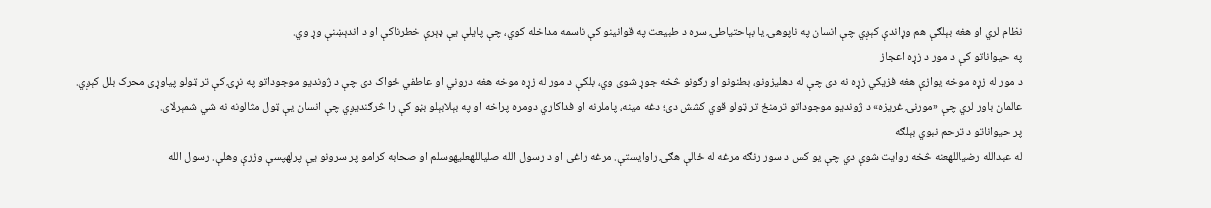نظام لري او هغه بېلګې هم وړاندې کېږي چې انسان په ناپوهۍ یا بېاحتیاطۍ سره د طبیعت په قوانینو کې ناسمه مداخله کوي، چې پایلې یې ډېرې خطرناکې او د اندېښنې وړ وي.
په حیواناتو کې د مور د زړه اعجاز
د مور له زړه موخه یوازې هغه فزیکي زړه نه دی چې له دهلیزونو، بطنونو او رګونو څخه جوړ شوی وي، بلکې د مور له زړه موخه هغه دروني او عاطفي ځواک دی چې د ژوندیو موجوداتو په نړۍ کې تر ټولو پیاوړی محرک بلل کېږي.
عالمان باور لري چې «مورنۍ غریزه» د ژوندیو موجوداتو ترمنځ تر ټولو قوي کشش دی؛ دغه مینه، پاملرنه او فداکاري دومره پراخه او په بېلابېلو بڼو کې را څرګندیږي چې انسان یې ټول مثالونه نه شي شمېرلای.
پر حیواناتو د ترحم نبوي بېلګه
له عبدالله رضياللهعنه څخه روایت شوې دي چې یو کس د سور رنګه مرغه له ځالې هګۍ راوایستې. مرغه راغی او د رسول الله صلیاللهعلیهوسلم او صحابه کرامو پر سرونو یې پرلهپسې وزرې وهلې. رسول الله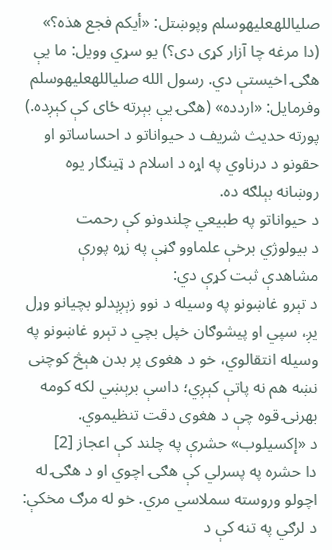صلیاللهعلیهوسلم وپوښتل: «أیكم فجع هذه؟» (دا مرغه چا آزار کړی دی؟) یو سړي وویل: ما یې هګۍ اخیستې دي. رسول الله صلیاللهعلیهوسلم وفرمایل: «اردده» (هګۍ یې بېرته ځای کې کېږده.)
پورته حدیث شریف د حیواناتو د احساساتو او حقونو د درناوي په اړه د اسلام د ټینګار یوه روښانه بېلګه ده.
د حیواناتو په طبیعي چلندونو کې رحمت
د بیولوژي برخې علماوو ګڼې په زړه پورې مشاهدې ثبت کړې دي:
د تېرو غاښونو په وسیله د نوو زېږېدلو بچیانو وړل
یږ، سپي او پیشوګان خپل بچي د تېرو غاښونو په وسیله انتقالوي، خو د هغوی پر بدن هېڅ کوچنی نښه هم نه پاتې کېږي؛ داسې برېښي لکه کومه بهرنۍ قوه چې د هغوی دقت تنظیموي.
د «إکسیلوب» حشرې په چلند کې اعجاز [2]
دا حشره په پسرلي کې هګۍ اچوي او د هګۍ له اچولو وروسته سملاسي مري. خو له مرګ مخکې: د لرګي په تنه کې د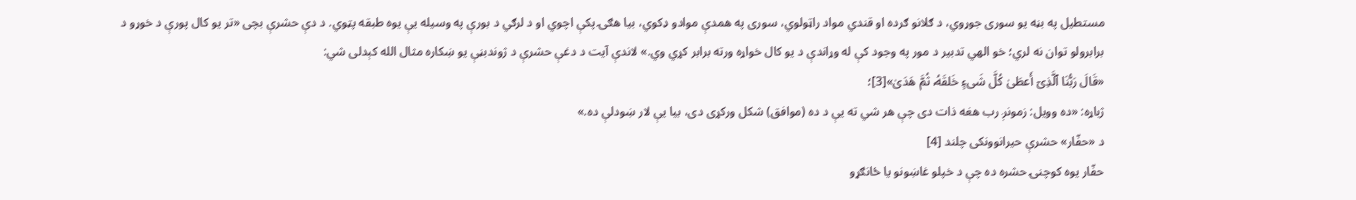مستطیل په بڼه یو سوری جوړوي، د ګلانو ګرده او قندي مواد راټولوي، سوری په همدې موادو ډکوي، بیا هګۍ پکې اچوي او د لرګي د بورې په وسیله یې یوه طبقه پټوي. د دې حشرې بچی «تر یو کال پورې د خوړو د برابرولو توان نه لري؛ خو الهي تدبیر د مور په وجود کې له وړاندې د یو کال خواړه ورته برابر کړي وي.» لاندې آیت د دغې حشرې د ژوندبڼې یو ښکاره مثال الله کېدلی شي:
«قَالَ رَبُّنَا ٱلَّذِیٓ أَعطَىٰ كُلَّ شَیءٍ خَلقَهُۥ ثُمَّ هَدَىٰ»[3]؛
ژباړه: «ده وویل: زمونږ رب هغه ذات دى چې هر شي ته يې د ده (موافق) شكل وركړى دى، بیا يې لار ښودلې ده.»
د «حفّار» حشرې حیرانوونکی چلند [4]
حفّار یوه کوچنۍ حشره ده چې د خپلو غاښونو یا ځانګړو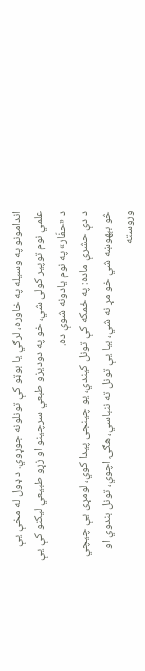اندامونو په وسیله په خاوره، لرګي یا بوټو کې تونلونه جوړوي. د ډول له مخې یې علمي نوم توپیر کولی شي، خو په دودیزو طبعي سرچینو او زړو طبیعي لیکنو کې یې د «حفّار» په نوم یادونه شوې ده.
د دې حشرې ماده: په ځمکه کې تونل کيندي، یو چینجی پیدا کوي، لومړی یې چيچي څو بېهوښه شي خو مړ نه شي، بیا یې تونل ته ننباسي، هګۍ اچوي، تونل بندوي او وروسته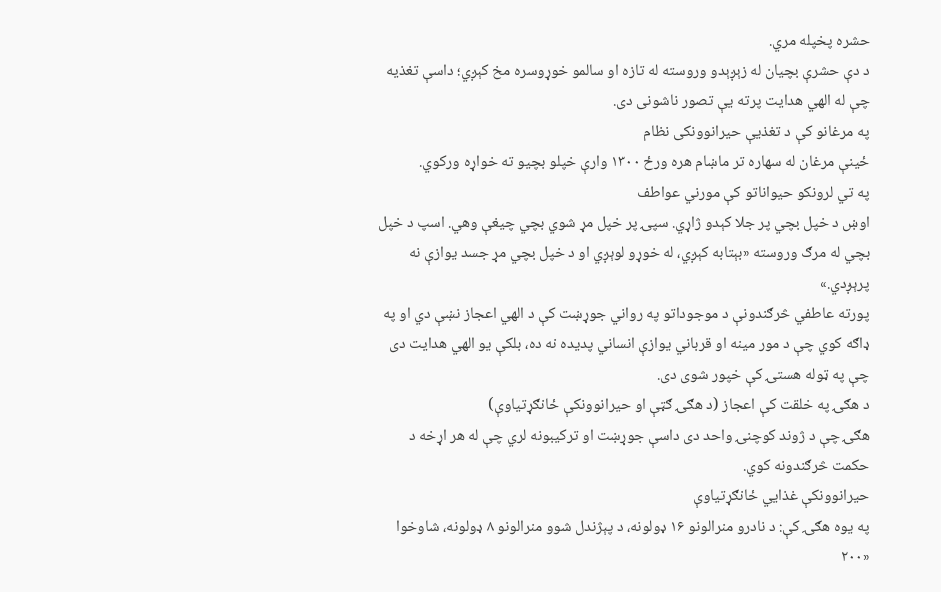حشره پخپله مري.
د دې حشرې بچیان له زېږېدو وروسته له تازه او سالمو خوړوسره مخ کېږي؛ داسې تغذیه چې له الهي هدایت پرته یې تصور ناشونی دی.
په مرغانو کې د تغذیې حیرانوونکی نظام
ځینې مرغان له سهاره تر ماښام هره ورځ ۱۳۰۰ وارې خپلو بچیو ته خواړه ورکوي.
په تي لرونکو حیواناتو کې مورني عواطف
اوښ د خپل بچي پر جلا کېدو ژاړي. سپۍ پر خپل مړ شوي بچي چیغې وهي. اسپ د خپل بچي له مرګ وروسته «بېتابه کېږي، له خوړو لوېږي او د خپل بچي مړ جسد یوازې نه پرېږدي.»
پورته عاطفي څرګندونې د موجوداتو په رواني جوړښت کې د الهي اعجاز نښې دي او په ډاګه کوي چې د مور مینه او قرباني یوازې انساني پدیده نه ده، بلکې یو الهي هدایت دی چې په ټوله هستۍ کې خپور شوی دی.
د هګۍ په خلقت کې اعجاز (د هګۍ ګټې او حیرانوونکې ځانګړتیاوې)
هګۍ چې د ژوند کوچنۍ واحد دی داسې جوړښت او ترکیبونه لري چې له هر اړخه د حکمت څرګندونه کوي.
حیرانوونکې غذایي ځانګړتیاوې
په یوه هګۍ کې: د نادرو منرالونو ۱۶ ډولونه، د پېژندل شوو منرالونو ۸ ډولونه، شاوخوا «۲۰۰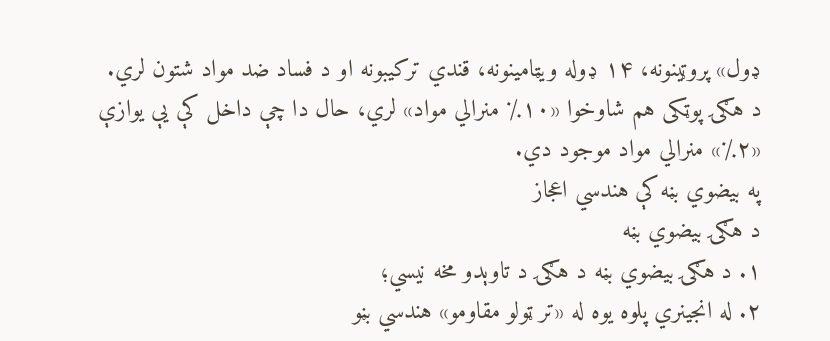ډول» پروټینونه، ۱۴ ډوله ویټامینونه، قندي ترکیبونه او د فساد ضد مواد شتون لري.
د هګۍ پوټکی هم شاوخوا «۱۰٪ منرالي مواد» لري، حال دا چې داخل کې یې یوازې «۲٪» منرالي مواد موجود دي.
په بیضوي بڼه کې هندسي اعجاز
د هګۍ بیضوي بڼه
۱. د هګۍ بیضوي بڼه د هګۍ د تاوېدو مخه نیسي؛
۲. له انجینري پلوه یوه له «تر ټولو مقاومو» هندسي بڼو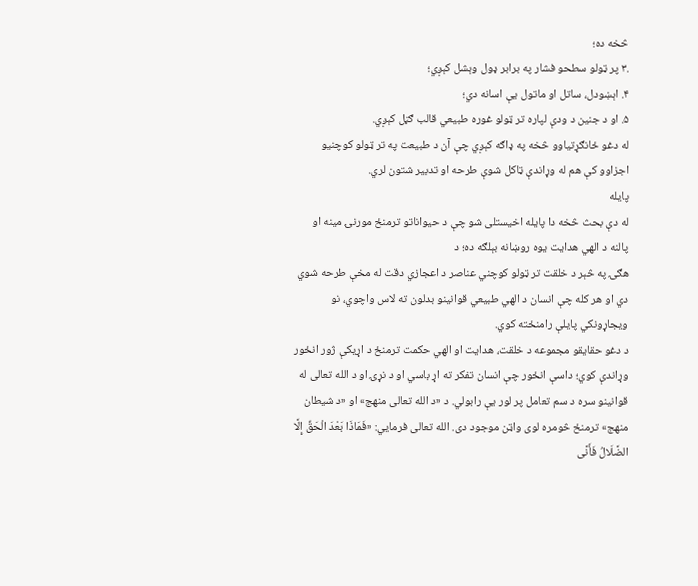څخه ده؛
.۳ پر ټولو سطحو فشار په برابر ډول وېشل کېږي؛
۴. اېښودل، ساتل او ماتول یې اسانه دي؛
۵. او د جنین د ودې لپاره تر ټولو غوره طبیعي قالب ګڼل کېږي.
له دغو ځانګړتیاوو څخه په ډاګه کېږي چې آن د طبیعت په تر ټولو کوچنیو اجزاوو کې هم له وړاندې ټاکل شوې طرحه او تدبیر شتون لري.
پایله
له دې بحث څخه دا پایله اخیستلی شو چې د حیواناتو ترمنځ مورنۍ مینه او پالنه د الهي هدایت یوه روښانه بېلګه ده؛ د
هګۍ په څېر د خلقت تر ټولو کوچني عناصر د اعجازي دقت له مخې طرحه شوي دي او هر کله چې انسان د الهي طبیعي قوانینو بدلون ته لاس واچوي، نو ویجاړونکي پایلې رامنځته کوي.
د دغو حقایقو مجموعه د خلقت، هدایت او الهي حکمت ترمنځ د اړیکې ژور انځور وړاندې کوي؛ داسې انځور چې انسان تفکر ته اړ باسي او د نړۍ او د الله تعالی له قوانینو سره د سم تعامل پر لور یې رابولي. د «د الله تعالی منهج» او «د شیطان منهج» ترمنځ څومره لوی واټن موجود دی. الله تعالی فرمایي: «فَمَاذَا بَعْدَ الْحَقِّ إِلَّا الضَّلَالُ فَأَنَّى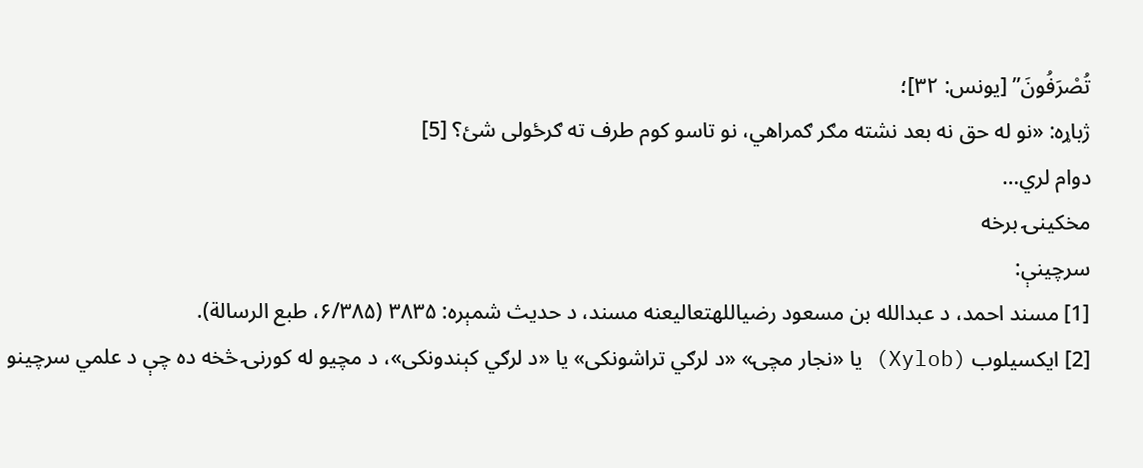تُصْرَفُونَ” [یونس: ۳۲]؛
ژباړه: «نو له حق نه بعد نشته مګر ګمراهي، نو تاسو كوم طرف ته ګرځولى شئ؟ [5]
دوام لري…
مخکینۍ برخه
سرچینې:
[1] مسند احمد، د عبدالله بن مسعود رضياللهتعالیعنه مسند، د حدیث شمېره: ۳۸۳۵ (۶/۳۸۵، طبع الرسالة).
[2] ایکسیلوب (Xylob) یا «نجار مچۍ» «د لرګي تراشونکی» یا «د لرګي کېندونکی»، د مچیو له کورنۍ څخه ده چې د علمي سرچینو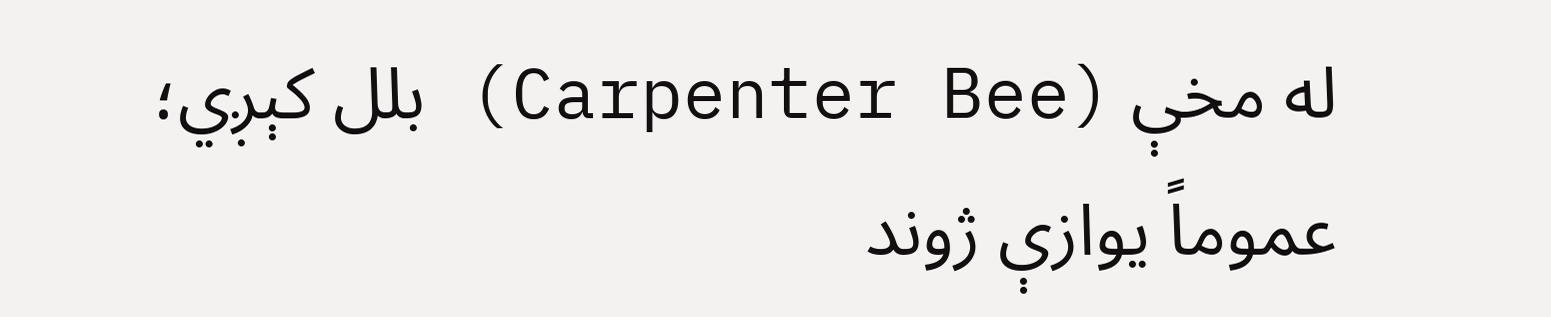له مخې (Carpenter Bee) بلل کېږي؛ عموماً یوازې ژوند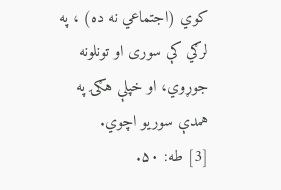کوي (اجتماعي نه ده) ، په لرګي کې سوری او تونلونه جوړوي، او خپلې هګۍ په همدې سوریو اچوي.
[3] طه: ۵۰.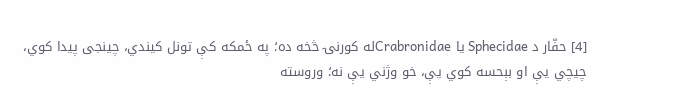[4] حفّار د Sphecidae یا Crabronidaeله کورنۍ څخه ده؛ په ځمکه کې تونل کيندي، چینجی پیدا کوي، چيچي یې او بېحسه کوي یې، خو وژني یې نه؛ وروسته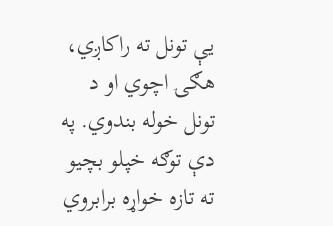یې تونل ته راکاږي، هګۍ اچوي او د تونل خوله بندوي. په دې توګه خپلو بچیو ته تازه خواړه برابروي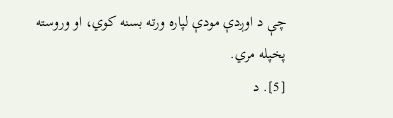چې د اوږدې مودې لپاره ورته بسنه کوي، او وروسته پخپله مري.
[5]. د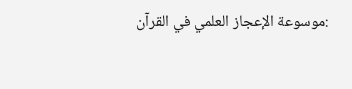:موسوعة الإعجاز العلمي في القرآن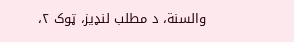والسنة، د مطلب لنډیز، ټوک ۲،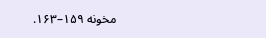مخونه ۱۵۹–۱۶۳.